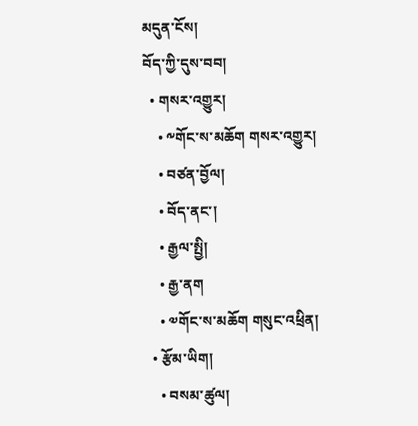མདུན་ངོས།
བོད་ཀྱི་དུས་བབ།
  • གསར་འགྱུར།
    • ༸གོང་ས་མཆོག གསར་འགྱུར།
    • བཙན་བྱོལ།
    • བོད་ནང་།
    • རྒྱལ་སྤྱི།
    • རྒྱ་ནག
    • ༧གོང་ས་མཆོག གསུང་འཕྲིན།
  • རྩོམ་ཡིག།
    • བསམ་ཚུལ།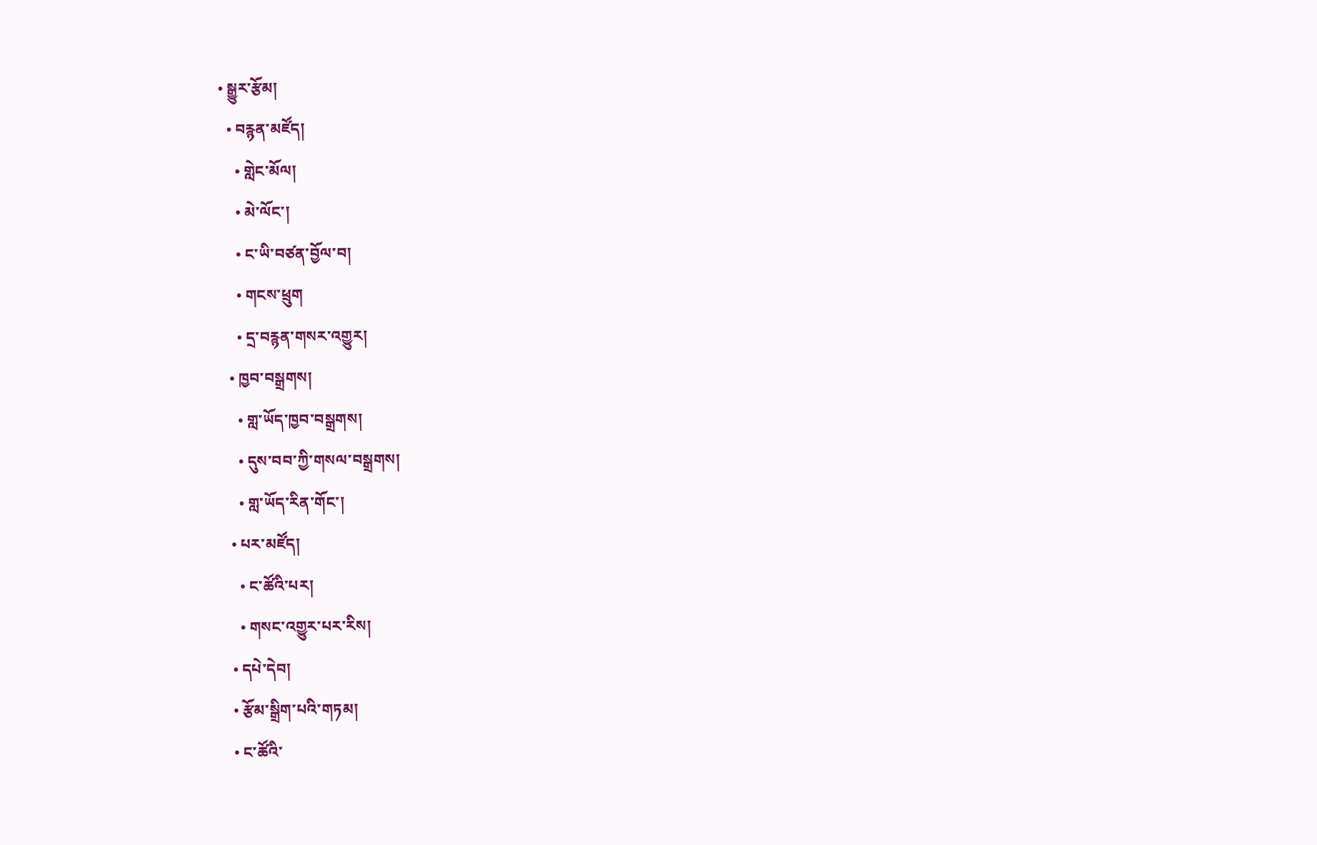• སྒྱུར་རྩོམ།
  • བརྙན་མཛོད།
    • གླེང་མོལ།
    • མེ་ལོང་།
    • ང་ཡི་བཙན་བྱོལ་བ།
    • གངས་ཕྲུག
    • དྲ་བརྙན་གསར་འགྱུར།
  • ཁྱབ་བསྒྲགས།
    • གླ་ཡོད་ཁྱབ་བསྒྲགས།
    • དུས་བབ་ཀྱི་གསལ་བསྒྲགས།
    • གླ་ཡོད་རིན་གོང་།
  • པར་མཛོད།
    • ང་ཚོའི་པར།
    • གསང་འགྱུར་པར་རིས།
  • དཔེ་དེབ།
  • རྩོམ་སྒྲིག་པའི་གཏམ།
  • ང་ཚོའི་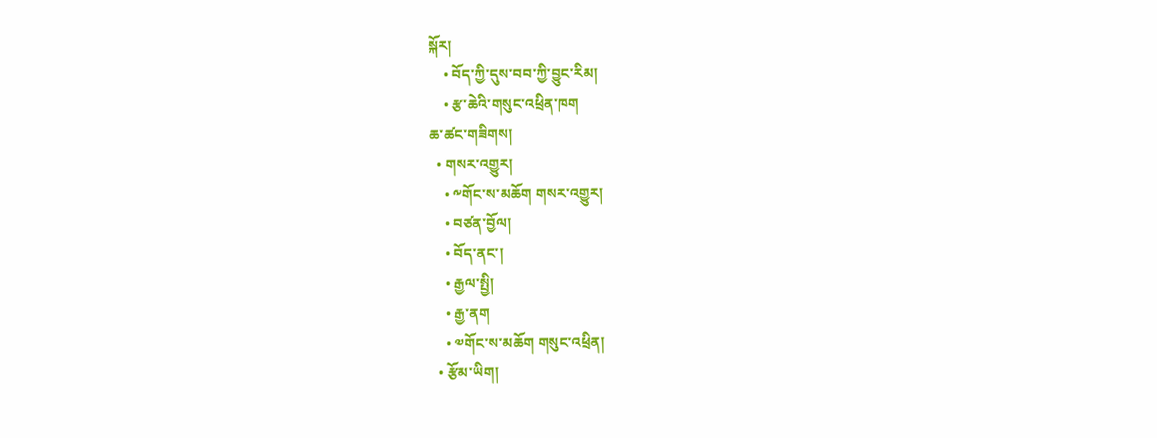སྐོར།
    • བོད་ཀྱི་དུས་བབ་ཀྱི་བྱུང་རིམ།
    • རྩ་ཆེའི་གསུང་འཕྲིན་ཁག
ཆ་ཚང་གཟིགས།
  • གསར་འགྱུར།
    • ༸གོང་ས་མཆོག གསར་འགྱུར།
    • བཙན་བྱོལ།
    • བོད་ནང་།
    • རྒྱལ་སྤྱི།
    • རྒྱ་ནག
    • ༧གོང་ས་མཆོག གསུང་འཕྲིན།
  • རྩོམ་ཡིག།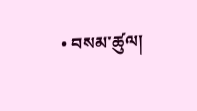• བསམ་ཚུལ།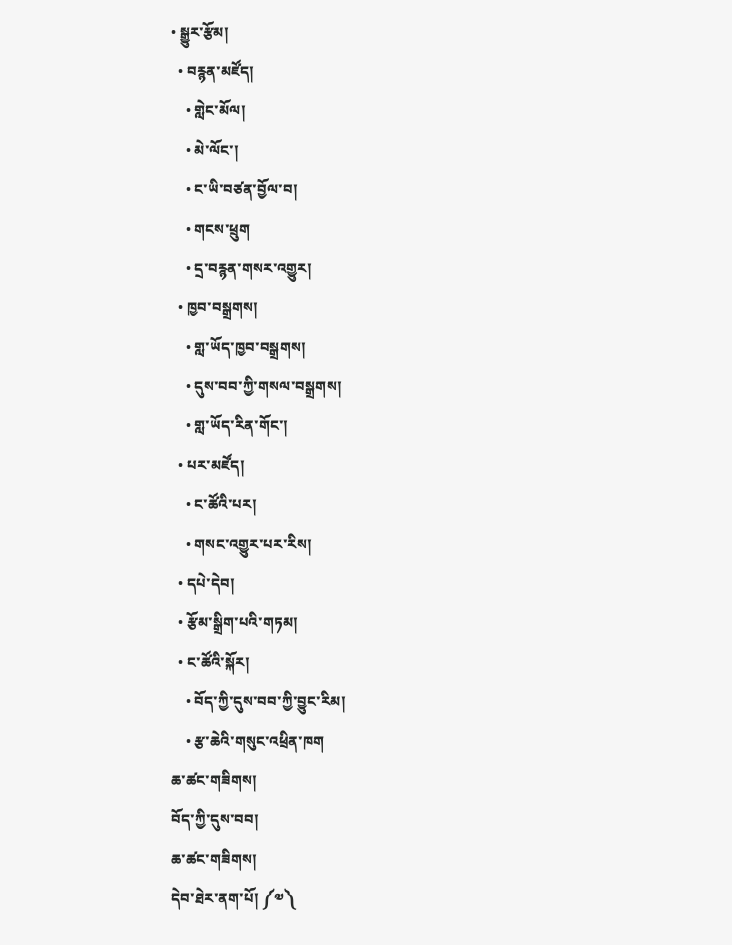• སྒྱུར་རྩོམ།
  • བརྙན་མཛོད།
    • གླེང་མོལ།
    • མེ་ལོང་།
    • ང་ཡི་བཙན་བྱོལ་བ།
    • གངས་ཕྲུག
    • དྲ་བརྙན་གསར་འགྱུར།
  • ཁྱབ་བསྒྲགས།
    • གླ་ཡོད་ཁྱབ་བསྒྲགས།
    • དུས་བབ་ཀྱི་གསལ་བསྒྲགས།
    • གླ་ཡོད་རིན་གོང་།
  • པར་མཛོད།
    • ང་ཚོའི་པར།
    • གསང་འགྱུར་པར་རིས།
  • དཔེ་དེབ།
  • རྩོམ་སྒྲིག་པའི་གཏམ།
  • ང་ཚོའི་སྐོར།
    • བོད་ཀྱི་དུས་བབ་ཀྱི་བྱུང་རིམ།
    • རྩ་ཆེའི་གསུང་འཕྲིན་ཁག
ཆ་ཚང་གཟིགས།
བོད་ཀྱི་དུས་བབ།
ཆ་ཚང་གཟིགས།
དེབ་ཐེར་ནག་པོ། ༼༧༽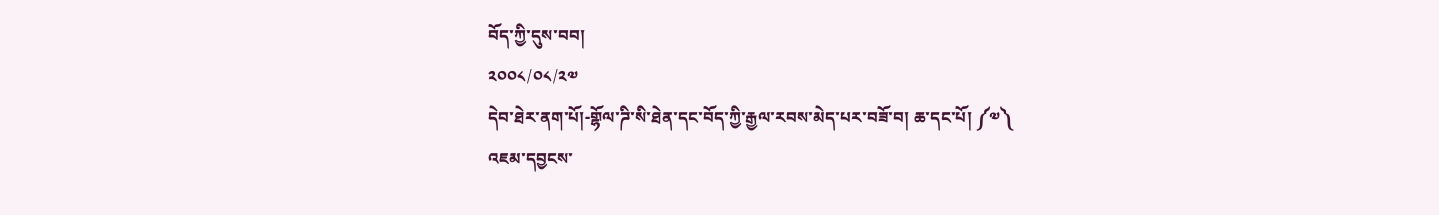བོད་ཀྱི་དུས་བབ།
༢༠༠༨/༠༨/༢༧
དེབ་ཐེར་ནག་པོ།-གྷོལ་ཌི་སི་ཐེན་དང་བོད་ཀྱི་རྒྱལ་རབས་མེད་པར་བཟོ་བ། ཆ་དང་པོ། ༼༧༽
འཇམ་དབྱངས་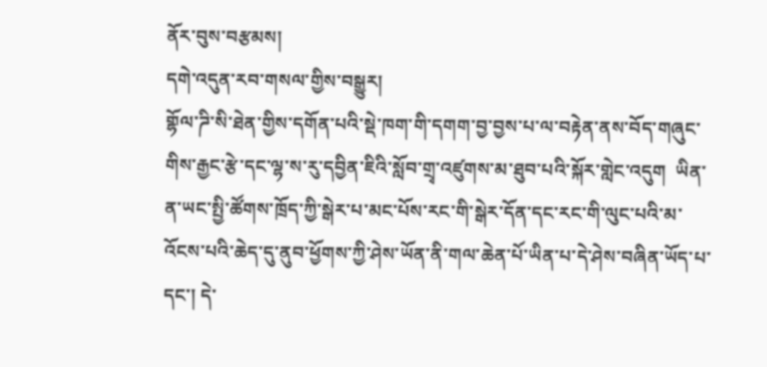ནོར་བུས་བརྩམས།
དགེ་འདུན་རབ་གསལ་གྱིས་བསྒྱུར།
གྷོལ་ཌི་སི་ཐེན་གྱིས་དགོན་པའི་སྡེ་ཁག་གི་དགག་བྱ་བྱས་པ་ལ་བརྟེན་ནས་བོད་གཞུང་གིས་རྒྱང་རྩེ་དང་ལྷ་ས་རུ་དབྱིན་ཇིའི་སློབ་གྲྭ་འཛུགས་མ་ཐུབ་པའི་སྐོར་གླེང་འདུག  ཡིན་ན་ཡང་སྤྱི་ཚོགས་ཁྲོད་ཀྱི་སྒེར་པ་མང་པོས་རང་གི་སྒེར་དོན་དང་རང་གི་ལུང་པའི་མ་འོངས་པའི་ཆེད་དུ་ནུབ་ཕྱོགས་ཀྱི་ཤེས་ཡོན་ནི་གལ་ཆེན་པོ་ཡིན་པ་དེ་ཤེས་བཞིན་ཡོད་པ་དང་། དེ་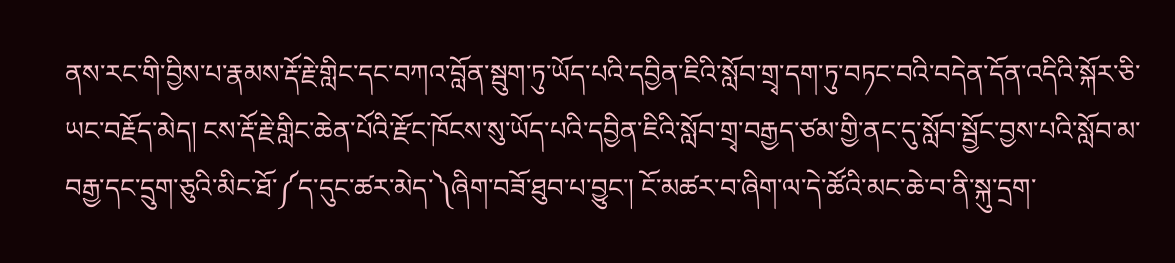ནས་རང་གི་བྱིས་པ་རྣམས་རྡོ་རྗེ་གླིང་དང་བཀའ་བློན་སྦུག་ཏུ་ཡོད་པའི་དབྱིན་ཇིའི་སློབ་གྲྭ་དག་ཏུ་བཏང་བའི་བདེན་དོན་འདིའི་སྐོར་ཅི་ཡང་བརྗོད་མེད། ངས་རྡོ་རྗེ་གླིང་ཆེན་པོའི་རྫོང་ཁོངས་སུ་ཡོད་པའི་དབྱིན་ཇིའི་སློབ་གྲྭ་བརྒྱད་ཙམ་གྱི་ནང་དུ་སློབ་སྦྱོང་བྱས་པའི་སློབ་མ་བརྒྱ་དང་དྲུག་ཅུའི་མིང་ཐོ་༼ད་དུང་ཚར་མེད་༽ཞིག་བཟོ་ཐུབ་པ་བྱུང་། ངོ་མཚར་བ་ཞིག་ལ་དེ་ཚོའི་མང་ཆེ་བ་ནི་སྐུ་དྲག་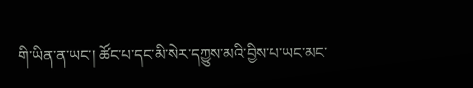གི་ཡིན་ན་ཡང་། ཚོང་པ་དང་མི་སེར་དཀྱུས་མའི་བྱིས་པ་ཡང་མང་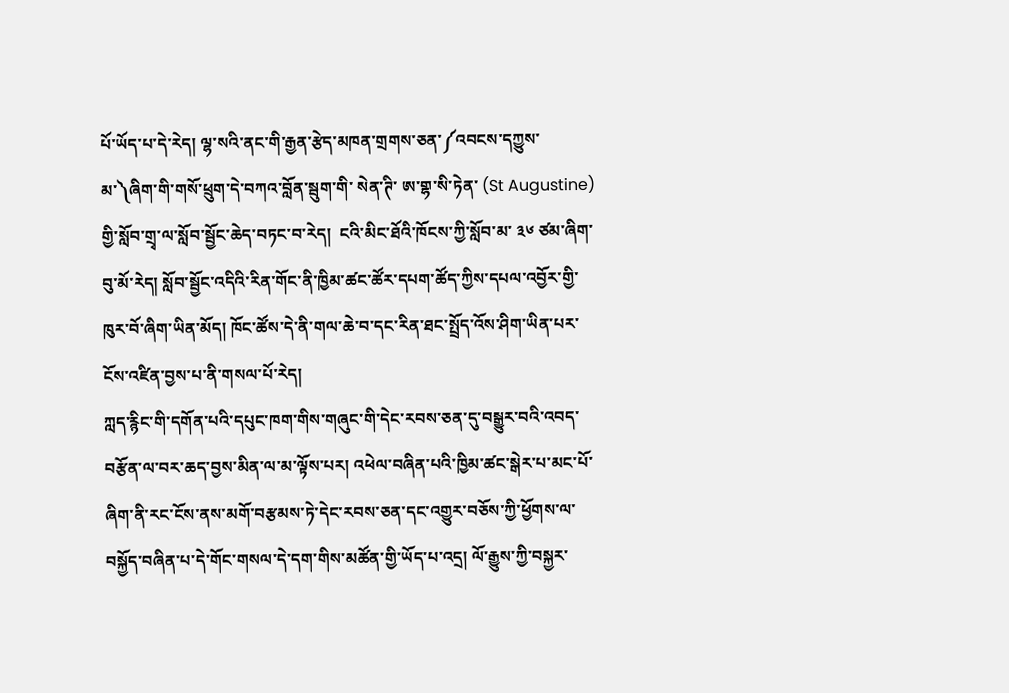པོ་ཡོད་པ་དེ་རེད། ལྷ་སའི་ནང་གི་རྒྱན་རྩེད་མཁན་གྲགས་ཅན་༼འབངས་དཀྱུས་མ་༽ཞིག་གི་གསོ་ཕྲུག་དེ་བཀའ་བློན་སྦུག་གི་ སེན་ཊི་ ཨ་གྷ་སི་ཏེན་ (St Augustine) གྱི་སློབ་གྲྭ་ལ་སློབ་སྦྱོང་ཆེད་བཏང་བ་རེད།  ངའི་མིང་ཐོའི་ཁོངས་ཀྱི་སློབ་མ་ ༣༦ ཙམ་ཞིག་བུ་མོ་རེད། སློབ་སྦྱོང་འདིའི་རིན་གོང་ནི་ཁྱིམ་ཚང་ཚོར་དཔག་ཚོད་ཀྱིས་དཔལ་འབྱོར་གྱི་ཁུར་བོ་ཞིག་ཡིན་མོད། ཁོང་ཚོས་དེ་ནི་གལ་ཆེ་བ་དང་རིན་ཐང་སྤྲོད་འོས་ཤིག་ཡིན་པར་ངོས་འཛིན་བྱས་པ་ནི་གསལ་པོ་རེད།
ཀླད་རྙིང་གི་དགོན་པའི་དཔུང་ཁག་གིས་གཞུང་གི་དེང་རབས་ཅན་དུ་བསྒྱུར་བའི་འབད་བརྩོན་ལ་བར་ཆད་བྱས་མིན་ལ་མ་ལྟོས་པར། འཕེལ་བཞིན་པའི་ཁྱིམ་ཚང་སྒེར་པ་མང་པོ་ཞིག་ནི་རང་ངོས་ནས་མགོ་བརྩམས་ཏེ་དེང་རབས་ཅན་དང་འགྱུར་བཅོས་ཀྱི་ཕྱོགས་ལ་བསྐྱོད་བཞིན་པ་དེ་གོང་གསལ་དེ་དག་གིས་མཚོན་གྱི་ཡོད་པ་འདྲ། ལོ་རྒྱུས་ཀྱི་བསྐྱར་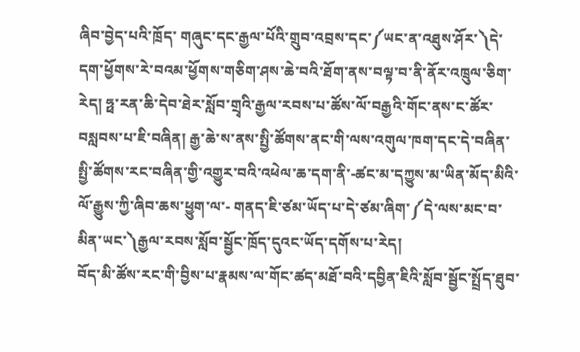ཞིབ་བྱེད་པའི་ཁྲོད་ གཞུང་དང་རྒྱལ་པོའི་གྲུབ་འབྲས་དང་༼ཡང་ན་འཐུས་ཤོར་༽དེ་དག་ཕྱོགས་རེ་བའམ་ཕྱོགས་གཅིག་ཤས་ཆེ་བའི་ཐོག་ནས་བལྟ་བ་ནི་ནོར་འཁྲུལ་ཅིག་རེད། ཧྥ་རན་ཆི་དེབ་ཐེར་སློབ་གྲྭའི་རྒྱལ་རབས་པ་ཚོས་ལོ་བརྒྱའི་གོང་ནས་ང་ཚོར་བསླབས་པ་ཇི་བཞིན། རྒྱ་ཆེ་ས་ནས་སྤྱི་ཚོགས་ནང་གི་ལས་འགུལ་ཁག་དང་དེ་བཞིན་སྤྱི་ཚོགས་རང་བཞིན་གྱི་འགྱུར་བའི་འཕེལ་ཆ་དག་ནི་-ཚང་མ་དཀྱུས་མ་ཡིན་མོད་མིའི་ལོ་རྒྱུས་ཀྱི་ཞིབ་ཆས་ཕྱུག་ལ་- གནད་ཇི་ཙམ་ཡོད་པ་དེ་ཙམ་ཞིག་༼དེ་ལས་མང་བ་མིན་ཡང་༽རྒྱལ་རབས་སློབ་སྦྱོང་ཁྲོད་དུའང་ཡོད་དགོས་པ་རེད།
བོད་མི་ཚོས་རང་གི་བྱིས་པ་རྣམས་ལ་གོང་ཚད་མཐོ་བའི་དབྱིན་ཇིའི་སློབ་སྦྱོང་སྤྲོད་ཐུབ་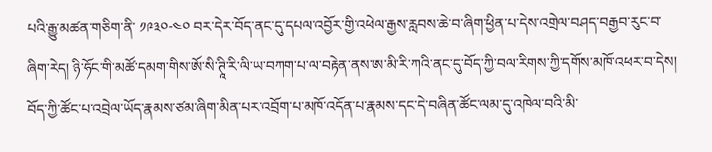པའི་རྒྱུ་མཚན་གཅིག་ནི་ ༡༩༣༠-༤༠ བར་དེར་བོད་ནང་དུ་དཔལ་འབྱོར་གྱི་འཕེལ་རྒྱས་རླབས་ཆེ་བ་ཞིག་ཕྱིན་པ་དེས་འགྲེལ་བཤད་བརྒྱབ་རུང་བ་ཞིག་རེད། ཉི་ཧོང་གི་མཚོ་དམག་གིས་ཨོ་སི་ཊཱི་རི་ལི་ཡ་བཀག་པ་ལ་བརྟེན་ནས་ཨ་མི་རི་ཀའི་ནང་དུ་བོད་ཀྱི་བལ་རིགས་ཀྱི་དགོས་མཁོ་འཕར་བ་དེས། བོད་ཀྱི་ཚོང་པ་འབྲེལ་ཡོད་རྣམས་ཙམ་ཞིག་མིན་པར་འབྲོག་པ་མཁོ་འདོན་པ་རྣམས་དང་དེ་བཞིན་ཚོང་ལམ་དུ་འཁེལ་བའི་མི་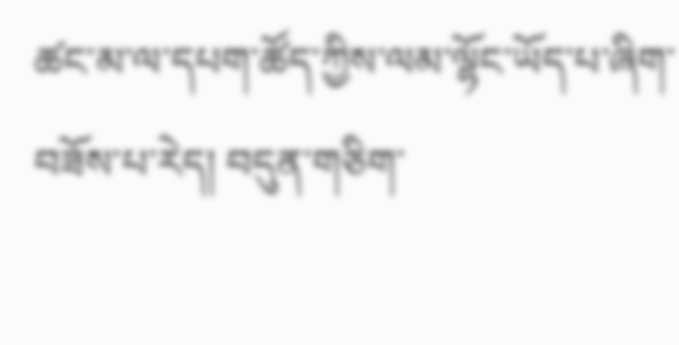ཚང་མ་ལ་དཔག་ཚོད་ཀྱིས་ལམ་ལྷོང་ཡོད་པ་ཞིག་བཟོས་པ་རེད། བདུན་གཅིག་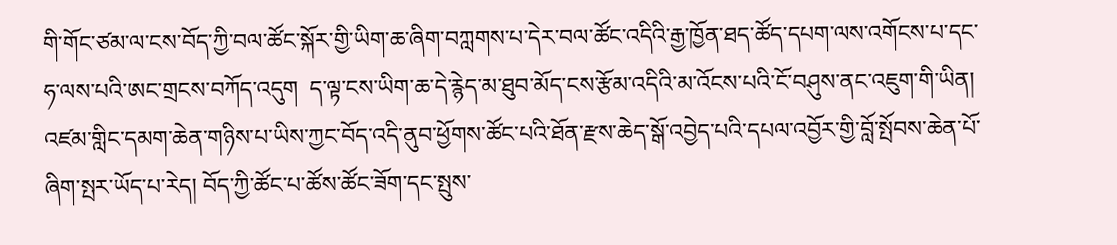གི་གོང་ཙམ་ལ་ངས་བོད་ཀྱི་བལ་ཚོང་སྐོར་གྱི་ཡིག་ཆ་ཞིག་བཀླགས་པ་དེར་བལ་ཚོང་འདིའི་རྒྱ་ཁྱོན་ཐད་ཚོད་དཔག་ལས་འགོངས་པ་དང་ཧ་ལས་པའི་ཨང་གྲངས་བཀོད་འདུག  ད་ལྟ་ངས་ཡིག་ཆ་དེ་རྙེད་མ་ཐུབ་མོད་ངས་རྩོམ་འདིའི་མ་འོངས་པའི་ངོ་བཤུས་ནང་འཇུག་གི་ཡིན།
འཛམ་གླིང་དམག་ཆེན་གཉིས་པ་ཡིས་ཀྱང་བོད་འདི་ནུབ་ཕྱོགས་ཚོང་པའི་ཐོན་རྫས་ཆེད་སྒོ་འབྱེད་པའི་དཔལ་འབྱོར་གྱི་བློ་སྤོབས་ཆེན་པོ་ཞིག་སྤར་ཡོད་པ་རེད། བོད་ཀྱི་ཚོང་པ་ཚོས་ཚོང་ཟོག་དང་སྤུས་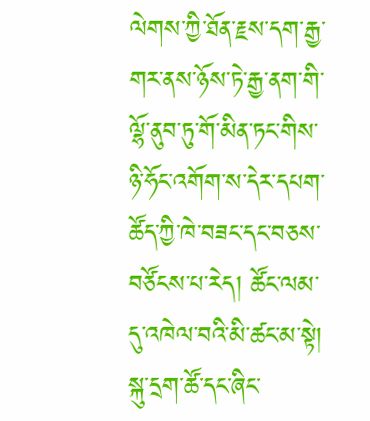ལེགས་ཀྱི་ཐོན་རྗས་དག་རྒྱ་གར་ནས་ཉོས་ཏེ་རྒྱ་ནག་གི་ལྷོ་ནུབ་ཏུ་གོ་མིན་ཏང་གིས་ཉི་ཧོང་འགོག་ས་དེར་དཔག་ཚོད་ཀྱི་ཁེ་བཟང་དང་བཅས་བཙོངས་པ་རེད། ཚོང་ལམ་དུ་འཁེལ་བའི་མི་ཚང་མ་སྟེ། སྐུ་དྲག་ཚོ་དང་ཞིང་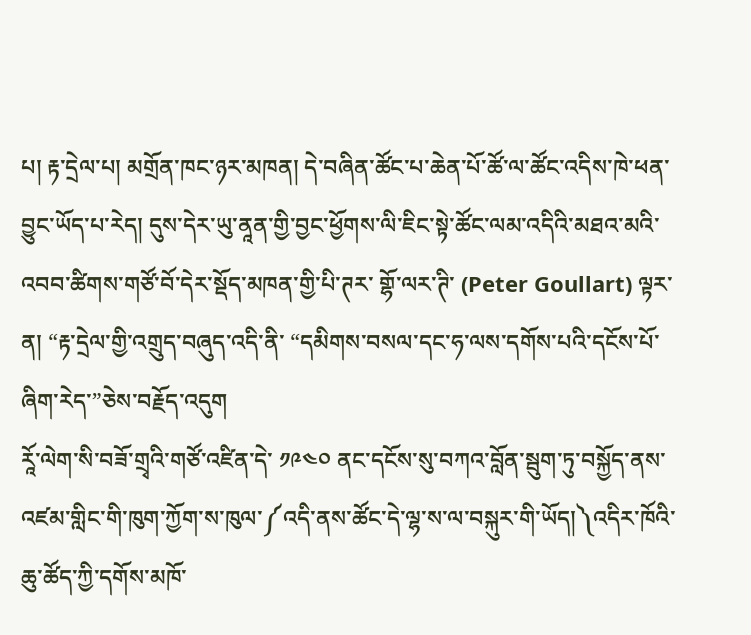པ། རྟ་དྲེལ་པ། མགྲོན་ཁང་ཉར་མཁན། དེ་བཞིན་ཚོང་པ་ཆེན་པོ་ཚོ་ལ་ཚོང་འདིས་ཁེ་ཕན་བྱུང་ཡོད་པ་རེད། དུས་དེར་ཡུ་ནཱན་གྱི་བྱང་ཕྱོགས་ལི་ཇིང་སྟེ་ཚོང་ལམ་འདིའི་མཐའ་མའི་འབབ་ཚིགས་གཙོ་བོ་དེར་སྡོད་མཁན་གྱི་པི་ཊར་ གྷོ་ལར་ཊི་ (Peter Goullart) ལྟར་ན། “རྟ་དྲེལ་གྱི་འགྲུད་བཞུད་འདི་ནི་ “དམིགས་བསལ་དང་ཧ་ལས་དགོས་པའི་དངོས་པོ་ཞིག་རེད་”ཅེས་བརྗོད་འདུག
རཱོ་ལེག་སི་བཟོ་གྲྭའི་གཙོ་འཛིན་དེ་ ༡༩༤༠ ནང་དངོས་སུ་བཀའ་བློན་སྦུག་ཏུ་བསྐྱོད་ནས་འཛམ་གླིང་གི་ཁུག་ཀྱོག་ས་ཁུལ་༼འདི་ནས་ཚོང་དེ་ལྷ་ས་ལ་བསྐུར་གི་ཡོད།༽འདིར་ཁོའི་ཆུ་ཚོད་ཀྱི་དགོས་མཁོ་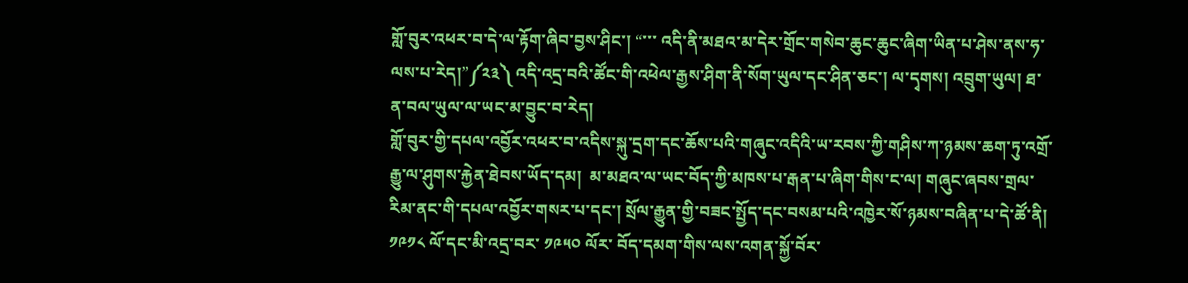གློ་བུར་འཕར་བ་དེ་ལ་རྟོག་ཞིབ་བྱས་ཤིང་། “་་་ འདི་ནི་མཐའ་མ་དེར་གྲོང་གསེབ་ཆུང་ཆུང་ཞིག་ཡིན་པ་ཤེས་ནས་ཧ་ལས་པ་རེད།”༼༢༣༽ འདི་འདྲ་བའི་ཚོང་གི་འཕེལ་རྒྱས་ཤིག་ནི་སོག་ཡུལ་དང་ཤིན་ཅང་། ལ་དྭགས། འབྲུག་ཡུལ། ཐ་ན་བལ་ཡུལ་ལ་ཡང་མ་བྱུང་བ་རེད།
གློ་བུར་གྱི་དཔལ་འབྱོར་འཕར་བ་འདིས་སྐུ་དྲག་དང་ཆོས་པའི་གཞུང་འདིའི་ཡ་རབས་ཀྱི་གཤིས་ཀ་ཉམས་ཆག་ཏུ་འགྲོ་རྒྱུ་ལ་ཤུགས་རྐྱེན་ཐེབས་ཡོད་དམ།  མ་མཐའ་ལ་ཡང་བོད་ཀྱི་མཁས་པ་རྒན་པ་ཞིག་གིས་ང་ལ། གཞུང་ཞབས་གྲལ་རིམ་ནང་གི་དཔལ་འབྱོར་གསར་པ་དང་། སྲོལ་རྒྱུན་གྱི་བཟང་སྤྱོད་དང་བསམ་པའི་འཁྱེར་སོ་ཉམས་བཞིན་པ་དེ་ཚོ་ནི། ༡༩༡༨ ལོ་དང་མི་འདྲ་བར་ ༡༩༥༠ ལོར་ བོད་དམག་གིས་ལས་འགན་སྐྱོ་བོར་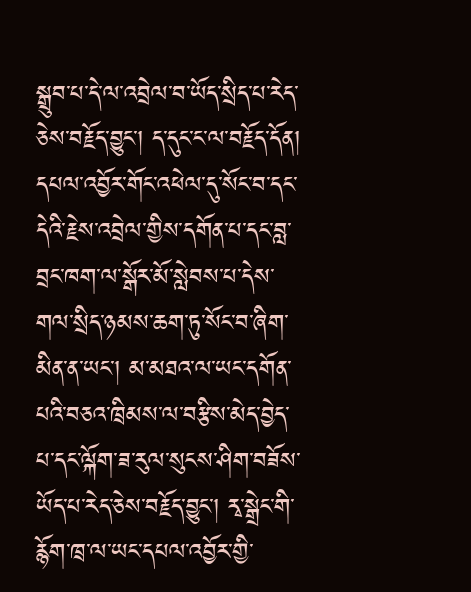སྒྲུབ་པ་དེ་ལ་འབྲེལ་བ་ཡོད་སྲིད་པ་རེད་ཅེས་བརྗོད་བྱུང་། ད་དུང་ང་ལ་བརྗོད་དོན། དཔལ་འབྱོར་གོང་འཕེལ་དུ་སོང་བ་དང་དེའི་རྗེས་འབྲེལ་གྱིས་དགོན་པ་དང་བླ་བྲང་ཁག་ལ་སྒོར་མོ་སླེབས་པ་དེས་གལ་སྲིད་ཉམས་ཆག་ཏུ་སོང་བ་ཞིག་མིན་ན་ཡང་། མ་མཐའ་ལ་ཡང་དགོན་པའི་བཅའ་ཁྲིམས་ལ་བརྩིས་མེད་བྱེད་པ་དང་ལྐོག་ཟ་རུལ་སུངས་ཤིག་བཟོས་ཡོད་པ་རེད་ཅེས་བརྗོད་བྱུང་། རྭ་སྒྲེང་གི་རྙོག་ཁྲ་ལ་ཡང་དཔལ་འབྱོར་གྱི་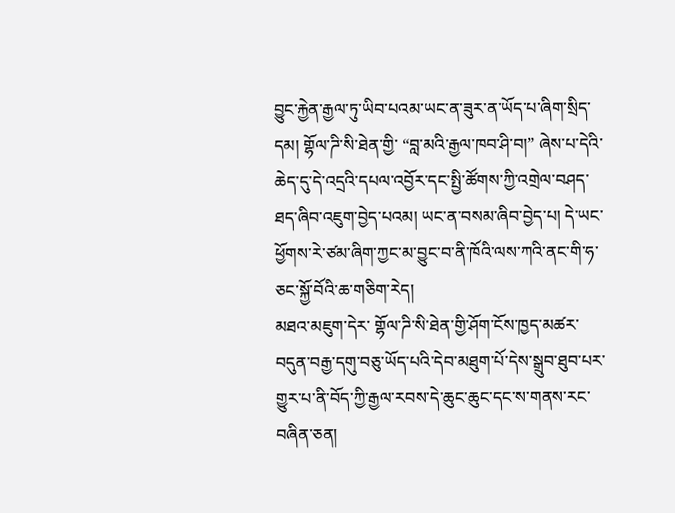བྱུང་རྐྱེན་རྒྱལ་ཏུ་ཡིབ་པའམ་ཡང་ན་ཟུར་ན་ཡོད་པ་ཞིག་སྲིད་དམ། གྷོལ་ཌི་སི་ཐེན་གྱི་ “བླ་མའི་རྒྱལ་ཁབ་ཤི་བ།” ཞེས་པ་དེའི་ཆེད་དུ་དེ་འདྲའི་དཔལ་འབྱོར་དང་སྤྱི་ཚོགས་ཀྱི་འགྲེལ་བཤད་ཐད་ཞིབ་འཇུག་བྱེད་པའམ། ཡང་ན་བསམ་ཞིབ་བྱེད་པ། དེ་ཡང་ཕྱོགས་རེ་ཙམ་ཞིག་ཀྱང་མ་བྱུང་བ་ནི་ཁོའི་ལས་ཀའི་ནང་གི་ཧ་ཅང་སྐྱོ་བོའི་ཆ་གཅིག་རེད།
མཐའ་མཇུག་དེར་ གྷོལ་ཌི་སི་ཐེན་གྱི་ཤོག་ངོས་ཁྱད་མཚར་བདུན་བརྒྱ་དགུ་བཅུ་ཡོད་པའི་དེབ་མཐུག་པོ་དེས་སྒྲུབ་ཐུབ་པར་གྱུར་པ་ནི་བོད་ཀྱི་རྒྱལ་རབས་དེ་ཆུང་ཆུང་དང་ས་གནས་རང་བཞིན་ཅན།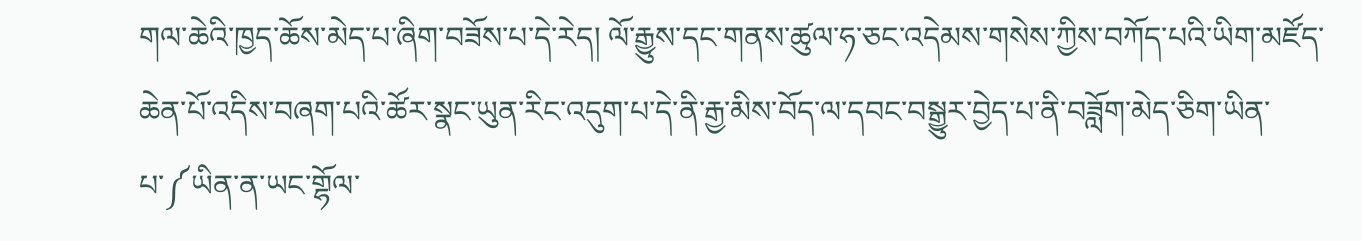གལ་ཆེའི་ཁྱད་ཆོས་མེད་པ་ཞིག་བཟོས་པ་དེ་རེད། ལོ་རྒྱུས་དང་གནས་ཚུལ་ཧ་ཅང་འདེམས་གསེས་ཀྱིས་བཀོད་པའི་ཡིག་མཛོད་ཆེན་པོ་འདིས་བཞག་པའི་ཚོར་སྣང་ཡུན་རིང་འདུག་པ་དེ་ནི་རྒྱ་མིས་བོད་ལ་དབང་བསྒྱུར་བྱེད་པ་ནི་བཟློག་མེད་ཅིག་ཡིན་པ་༼ཡིན་ན་ཡང་གྷོལ་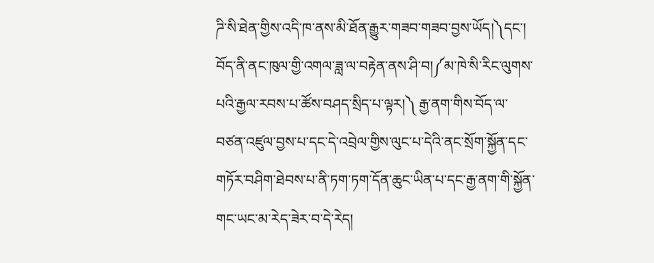ཌི་སི་ཐེན་གྱིས་འདི་ཁ་ནས་མི་ཐོན་རྒྱུར་གཟབ་གཟབ་བྱས་ཡོད།༽དང་། བོད་ནི་ནང་ཁུལ་གྱི་འགལ་ཟླ་ལ་བརྟེན་ནས་ཤི་བ།༼མ་ཁེ་སི་རིང་ལུགས་པའི་རྒྱལ་རབས་པ་ཚོས་བཤད་སྲིད་པ་ལྟར།༽ རྒྱ་ནག་གིས་བོད་ལ་བཙན་འཛུལ་བྱས་པ་དང་དེ་འབྲེལ་གྱིས་ལུང་པ་དེའི་ནང་སྲོག་སྐྱོན་དང་གཏོར་བཤིག་ཐེབས་པ་ནི་ཏག་ཏག་དོན་ཆུང་ཡིན་པ་དང་རྒྱ་ནག་གི་སྐྱོན་གང་ཡང་མ་རེད་ཟེར་བ་དེ་རེད།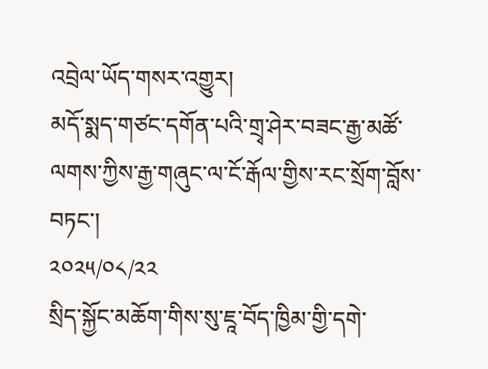འབྲེལ་ཡོད་གསར་འགྱུར།
མདོ་སྨད་གཙང་དགོན་པའི་གྲྭ་ཤེར་བཟང་རྒྱ་མཚོ་ལགས་ཀྱིས་རྒྱ་གཞུང་ལ་ངོ་རྒོལ་གྱིས་རང་སྲོག་བློས་བཏང་།
༢༠༢༥/༠༨/༢༢
སྲིད་སྐྱོང་མཆོག་གིས་སུ་ཇཱ་བོད་ཁྱིམ་གྱི་དགེ་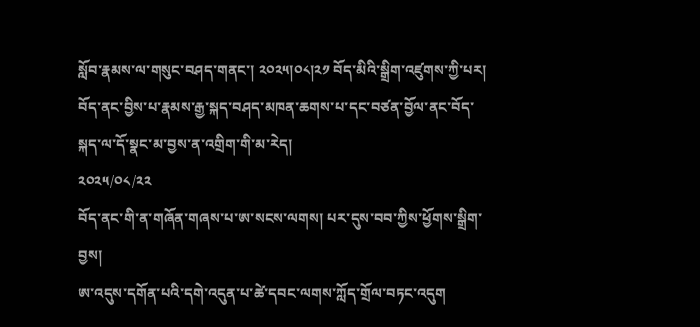སློབ་རྣམས་ལ་གསུང་བཤད་གནང་། ༢༠༢༥།༠༨།༢༡ བོད་མིའི་སྒྲིག་འཛུགས་ཀྱི་པར།
བོད་ནང་བྱིས་པ་རྣམས་རྒྱ་སྐད་བཤད་མཁན་ཆགས་པ་དང་བཙན་བྱོལ་ནང་བོད་སྐད་ལ་དོ་སྣང་མ་བྱས་ན་འགྲིག་གི་མ་རེད།
༢༠༢༥/༠༨/༢༢
བོད་ནང་གི་ན་གཞོན་གཞས་པ་ཨ་སངས་ལགས། པར་དུས་བབ་ཀྱིས་ཕྱོགས་སྒྲིག་བྱས།
ཨ་འདུས་དགོན་པའི་དགེ་འདུན་པ་ཚེ་དབང་ལགས་ཀློད་གྲོལ་བཏང་འདུག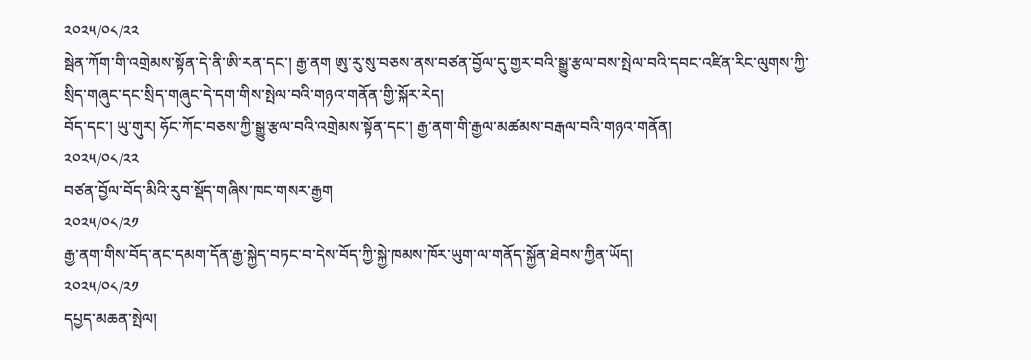༢༠༢༥/༠༨/༢༢
སྦེན་ཀོག་གི་འགྲེམས་སྟོན་དེ་ནི་ཨི་རན་དང་། རྒྱ་ནག ཨུ་རུ་སུ་བཅས་ནས་བཙན་བྱོལ་དུ་གྱར་བའི་སྒྱུ་རྩལ་བས་སྤེལ་བའི་དབང་འཛིན་རིང་ལུགས་ཀྱི་སྲིད་གཞུང་དང་སྲིད་གཞུང་དེ་དག་གིས་སྤེལ་བའི་གཉའ་གནོན་གྱི་སྐོར་རེད།
བོད་དང་། ཡུ་གུར། ཧོང་ཀོང་བཅས་ཀྱི་སྒྱུ་རྩལ་བའི་འགྲེམས་སྟོན་དང་། རྒྱ་ནག་གི་རྒྱལ་མཚམས་བརྒལ་བའི་གཉའ་གནོན།
༢༠༢༥/༠༨/༢༢
བཙན་བྱོལ་བོད་མིའི་རུབ་སྡོད་གཞིས་ཁང་གསར་རྒྱག
༢༠༢༥/༠༨/༢༡
རྒྱ་ནག་གིས་བོད་ནང་དམག་དོན་རྒྱ་སྐྱེད་བཏང་བ་དེས་བོད་ཀྱི་སྐྱེ་ཁམས་ཁོར་ཡུག་ལ་གནོད་སྐྱོན་ཐེབས་ཀྱིན་ཡོད།
༢༠༢༥/༠༨/༢༡
དཔྱད་མཆན་སྤེལ།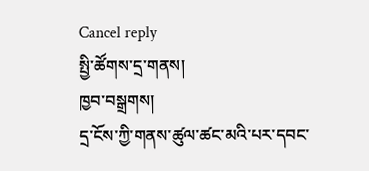Cancel reply
སྤྱི་ཚོགས་དྲ་གནས།
ཁྱབ་བསྒྲགས།
དྲ་ངོས་ཀྱི་གནས་ཚུལ་ཚང་མའི་པར་དབང་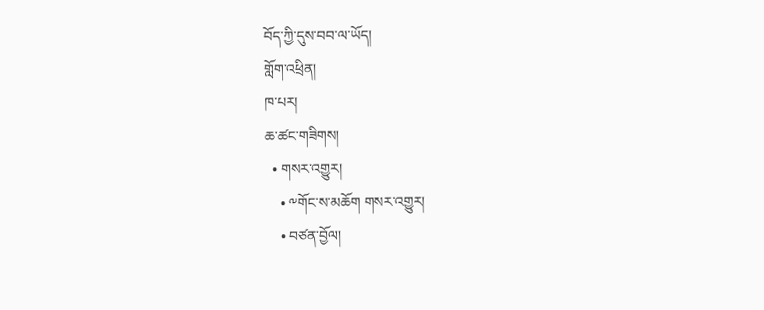བོད་ཀྱི་དུས་བབ་ལ་ཡོད།
གློག་འཕྲིན།
ཁ་པར།
ཆ་ཚང་གཟིགས།
  • གསར་འགྱུར།
    • ༸གོང་ས་མཆོག གསར་འགྱུར།
    • བཙན་བྱོལ།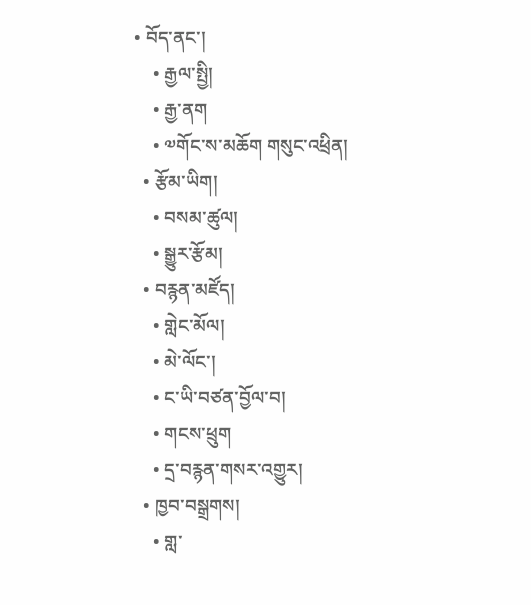• བོད་ནང་།
    • རྒྱལ་སྤྱི།
    • རྒྱ་ནག
    • ༧གོང་ས་མཆོག གསུང་འཕྲིན།
  • རྩོམ་ཡིག།
    • བསམ་ཚུལ།
    • སྒྱུར་རྩོམ།
  • བརྙན་མཛོད།
    • གླེང་མོལ།
    • མེ་ལོང་།
    • ང་ཡི་བཙན་བྱོལ་བ།
    • གངས་ཕྲུག
    • དྲ་བརྙན་གསར་འགྱུར།
  • ཁྱབ་བསྒྲགས།
    • གླ་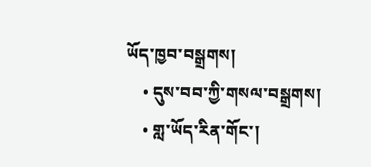ཡོད་ཁྱབ་བསྒྲགས།
    • དུས་བབ་ཀྱི་གསལ་བསྒྲགས།
    • གླ་ཡོད་རིན་གོང་།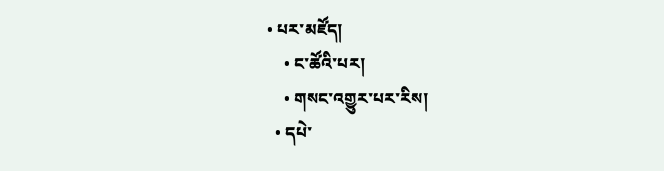• པར་མཛོད།
    • ང་ཚོའི་པར།
    • གསང་འགྱུར་པར་རིས།
  • དཔེ་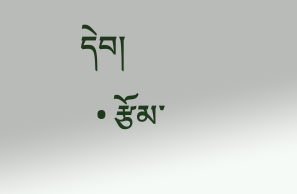དེབ།
  • རྩོམ་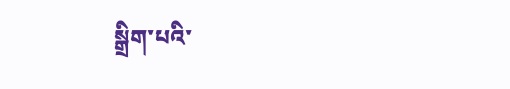སྒྲིག་པའི་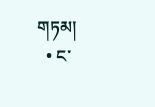གཏམ།
  • ང་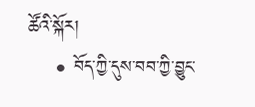ཚོའི་སྐོར།
    • བོད་ཀྱི་དུས་བབ་ཀྱི་བྱུང་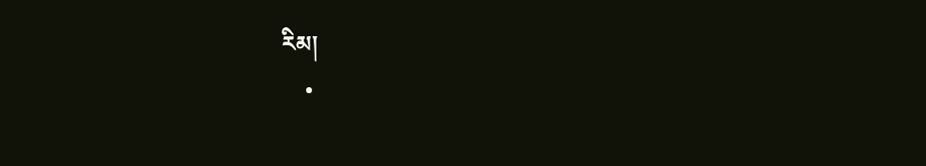རིམ།
    •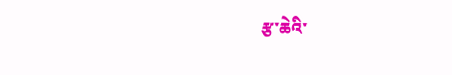རྩ་ཆེའི་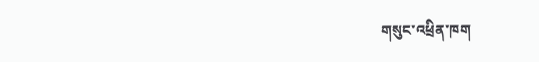གསུང་འཕྲིན་ཁག